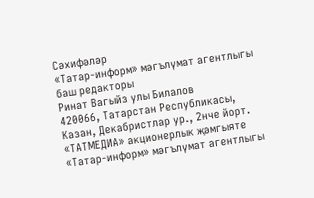Сәхифәләр
«Татар-информ» мәгълүмат агентлыгы баш редакторы
Ринат Вагыйз улы Билалов
420066, Татарстан Республикасы, Казан, Декабристлар ур., 2нче йорт.
«ТАТМЕДИА» акционерлык җәмгыяте
«Татар-информ» мәгълүмат агентлыгы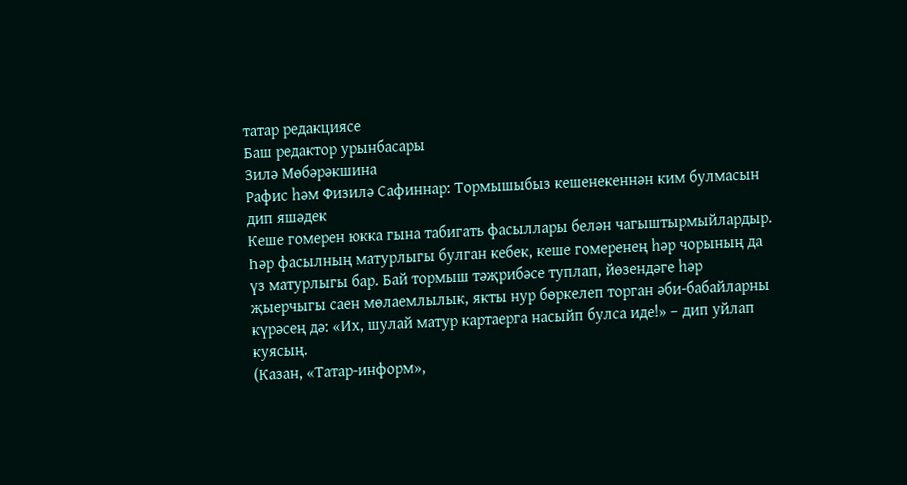татар редакциясе
Баш редактор урынбасары
Зилә Мөбәрәкшина
Рафис һәм Физилә Сафиннар: Тормышыбыз кешенекеннән ким булмасын дип яшәдек
Кеше гомерен юкка гына табигать фасыллары белән чагыштырмыйлардыр. Һәр фасылның матурлыгы булган кебек, кеше гомеренең һәр чорының да үз матурлыгы бар. Бай тормыш тәҗрибәсе туплап, йөзендәге һәр җыерчыгы саен мөлаемлылык, якты нур бөркелеп торган әби-бабайларны күрәсең дә: «Их, шулай матур картаерга насыйп булса иде!» – дип уйлап куясың.
(Казан, «Татар-информ»,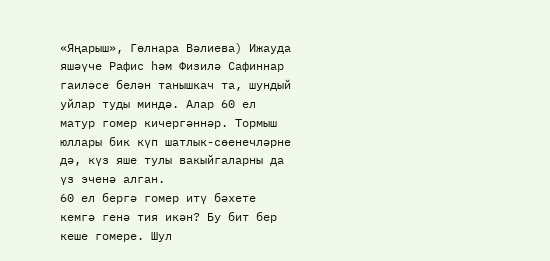«Яңарыш», Гөлнара Вәлиева) Ижауда яшәүче Рафис һәм Физилә Сафиннар гаиләсе белән танышкач та, шундый уйлар туды миндә. Алар 60 ел матур гомер кичергәннәр. Тормыш юллары бик күп шатлык-сөенечләрне дә, күз яше тулы вакыйгаларны да үз эченә алган.
60 ел бергә гомер итү бәхете кемгә генә тия икән? Бу бит бер кеше гомере. Шул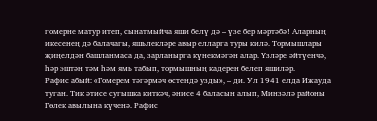гомерне матур итеп, сынатмыйча яши белү дә – үзе бер мәртәбә! Аларның икесенең дә балачагы, яшьлекләре авыр елларга туры килә. Тормышлары җиңелдән башланмаса да, зарланырга күнекмәгән алар. Үзләре әйтүенчә, һәр эштән тәм һәм ямь табып, тормышның кадерен белеп яшиләр.
Рафис абый: «Гомерем тәгәрмәч өстендә узды», – ди. Ул 1941 елда Ижауда туган. Тик әтисе сугышка киткәч, әнисе 4 баласын алып, Минзәлә районы Гөлек авылына күченә. Рафис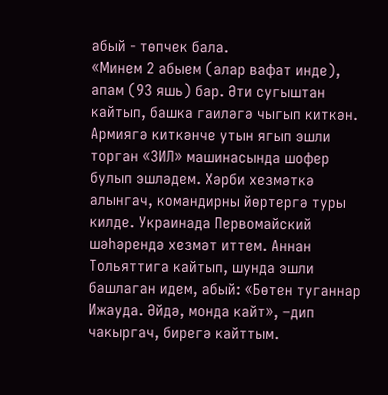абый - төпчек бала.
«Минем 2 абыем (алар вафат инде), апам (93 яшь) бар. Әти сугыштан кайтып, башка гаиләгә чыгып киткән. Армиягә киткәнче утын ягып эшли торган «ЗИЛ» машинасында шофер булып эшләдем. Хәрби хезмәткә алынгач, командирны йөртергә туры килде. Украинада Первомайский шәһәрендә хезмәт иттем. Аннан Тольяттига кайтып, шунда эшли башлаган идем, абый: «Бөтен туганнар Ижауда. Әйдә, монда кайт», –дип чакыргач, бирегә кайттым.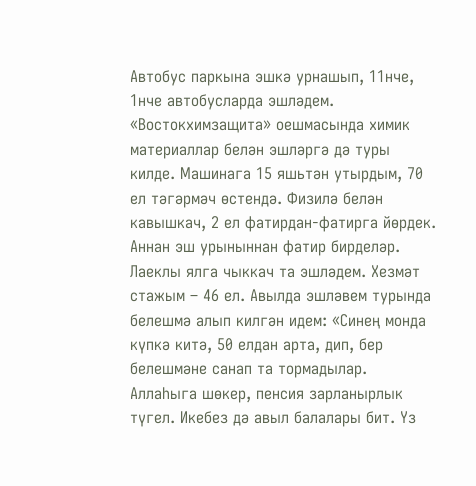Автобус паркына эшкә урнашып, 11нче, 1нче автобусларда эшләдем. «Востокхимзащита» оешмасында химик материаллар белән эшләргә дә туры килде. Машинага 15 яшьтән утырдым, 70 ел тәгәрмәч өстендә. Физилә белән кавышкач, 2 ел фатирдан-фатирга йөрдек. Аннан эш урыныннан фатир бирделәр. Лаеклы ялга чыккач та эшләдем. Хезмәт стажым – 46 ел. Авылда эшләвем турында белешмә алып килгән идем: «Синең монда күпкә китә, 50 елдан арта, дип, бер белешмәне санап та тормадылар. Аллаһыга шөкер, пенсия зарланырлык түгел. Икебез дә авыл балалары бит. Үз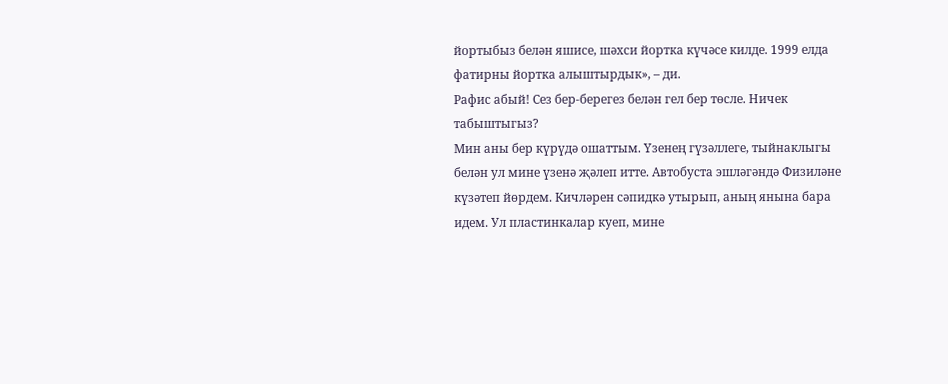йортыбыз белән яшисе, шәхси йортка күчәсе килде. 1999 елда фатирны йортка алыштырдык», – ди.
Рафис абый! Сез бер-берегез белән гел бер төсле. Ничек табыштыгыз?
Мин аны бер күрүдә ошаттым. Үзенең гүзәллеге, тыйнаклыгы белән ул мине үзенә җәлеп итте. Автобуста эшләгәндә Физиләне күзәтеп йөрдем. Кичләрен сәпидкә утырып, аның янына бара идем. Ул пластинкалар куеп, мине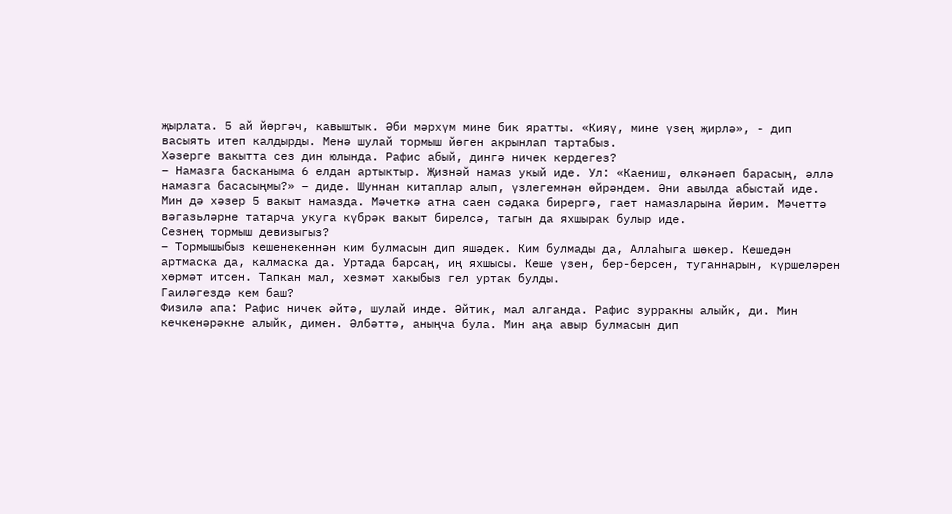җырлата. 5 ай йөргәч, кавыштык. Әби мәрхүм мине бик яратты. «Кияү, мине үзең җирлә», - дип васыять итеп калдырды. Менә шулай тормыш йөген акрынлап тартабыз.
Хәзерге вакытта сез дин юлында. Рафис абый, дингә ничек кердегез?
– Намазга басканыма 6 елдан артыктыр. Җизнәй намаз укый иде. Ул: «Каениш, өлкәнәеп барасың, әллә намазга басасыңмы?» – диде. Шуннан китаплар алып, үзлегемнән өйрәндем. Әни авылда абыстай иде. Мин дә хәзер 5 вакыт намазда. Мәчеткә атна саен сәдака бирергә, гает намазларына йөрим. Мәчеттә вәгазьләрне татарча укуга күбрәк вакыт бирелсә, тагын да яхшырак булыр иде.
Сезнең тормыш девизыгыз?
– Тормышыбыз кешенекеннән ким булмасын дип яшәдек. Ким булмады да, Аллаһыга шөкер. Кешедән артмаска да, калмаска да. Уртада барсаң, иң яхшысы. Кеше үзен, бер-берсен, туганнарын, күршеләрен хөрмәт итсен. Тапкан мал, хезмәт хакыбыз гел уртак булды.
Гаиләгездә кем баш?
Физилә апа: Рафис ничек әйтә, шулай инде. Әйтик, мал алганда. Рафис зурракны алыйк, ди. Мин кечкенәрәкне алыйк, димен. Әлбәттә, аныңча була. Мин аңа авыр булмасын дип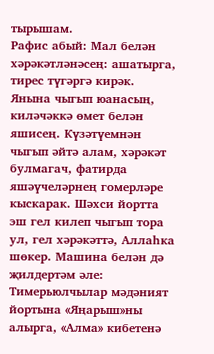тырышам.
Рафис абый: Мал белән хәрәкәтләнәсең: ашатырга, тирес түгәргә кирәк. Янына чыгып юанасың, киләчәккә өмет белән яшисең. Күзәтүемнән чыгып әйтә алам, хәрәкәт булмагач, фатирда яшәүчеләрнең гомерләре кыскарак. Шәхси йортта эш гел килеп чыгып тора ул, гел хәрәкәттә, Аллаһка шөкер. Машина белән дә җилдертәм әле: Тимерьюлчылар мәдәният йортына «Яңарыш»ны алырга, «Алма» кибетенә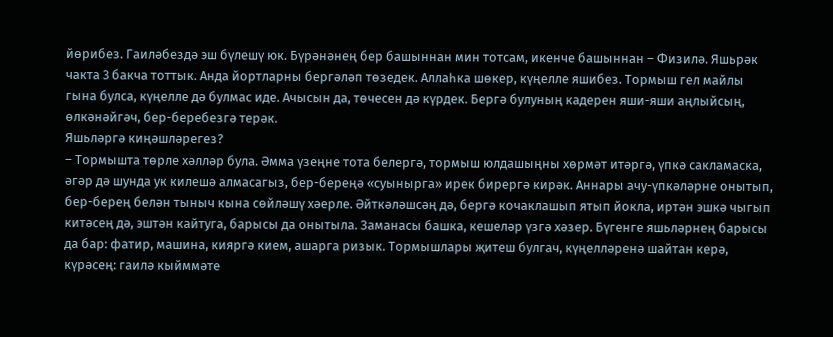йөрибез. Гаиләбездә эш бүлешү юк. Бүрәнәнең бер башыннан мин тотсам, икенче башыннан – Физилә. Яшьрәк чакта 3 бакча тоттык. Анда йортларны бергәләп төзедек. Аллаһка шөкер, күңелле яшибез. Тормыш гел майлы гына булса, күңелле дә булмас иде. Ачысын да, төчесен дә күрдек. Бергә булуның кадерен яши-яши аңлыйсың, өлкәнәйгәч, бер-беребезгә терәк.
Яшьләргә киңәшләрегез?
– Тормышта төрле хәлләр була. Әмма үзеңне тота белергә, тормыш юлдашыңны хөрмәт итәргә, үпкә сакламаска, әгәр дә шунда ук килешә алмасагыз, бер-береңә «суынырга» ирек бирергә кирәк. Аннары ачу-үпкәләрне онытып, бер-берең белән тыныч кына сөйләшү хәерле. Әйткәләшсәң дә, бергә кочаклашып ятып йокла, иртән эшкә чыгып китәсең дә, эштән кайтуга, барысы да онытыла. Заманасы башка, кешеләр үзгә хәзер. Бүгенге яшьләрнең барысы да бар: фатир, машина, кияргә кием, ашарга ризык. Тормышлары җитеш булгач, күңелләренә шайтан керә, күрәсең: гаилә кыйммәте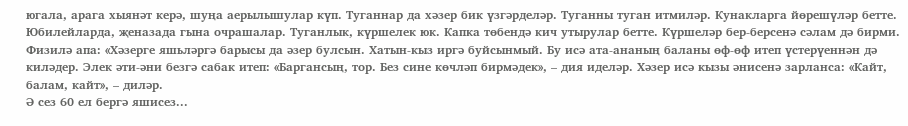югала, арага хыянәт керә, шуңа аерылышулар күп. Туганнар да хәзер бик үзгәрделәр. Туганны туган итмиләр. Кунакларга йөрешүләр бетте. Юбилейларда, җеназада гына очрашалар. Туганлык, күршелек юк. Капка төбендә кич утырулар бетте. Күршеләр бер-берсенә сәлам дә бирми.
Физилә апа: «Хәзерге яшьләргә барысы да әзер булсын. Хатын-кыз иргә буйсынмый. Бу исә ата-ананың баланы өф-өф итеп үстерүеннән дә киләдер. Элек әти-әни безгә сабак итеп: «Баргансың, тор. Без сине көчләп бирмәдек», – дия иделәр. Хәзер исә кызы әнисенә зарланса: «Кайт, балам, кайт», – диләр.
Ә сез 60 ел бергә яшисез...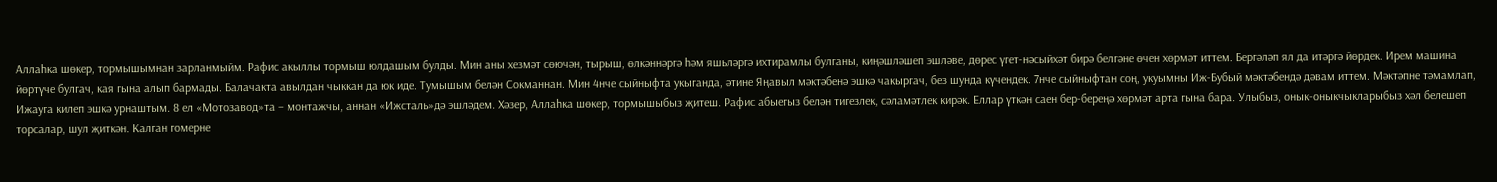Аллаһка шөкер, тормышымнан зарланмыйм. Рафис акыллы тормыш юлдашым булды. Мин аны хезмәт сөючән, тырыш, өлкәннәргә һәм яшьләргә ихтирамлы булганы, киңәшләшеп эшләве, дөрес үгет-нәсыйхәт бирә белгәне өчен хөрмәт иттем. Бергәләп ял да итәргә йөрдек. Ирем машина йөртүче булгач, кая гына алып бармады. Балачакта авылдан чыккан да юк иде. Тумышым белән Сокманнан. Мин 4нче сыйныфта укыганда, әтине Яңавыл мәктәбенә эшкә чакыргач, без шунда күчендек. 7нче сыйныфтан соң, укуымны Иж-Бубый мәктәбендә дәвам иттем. Мәктәпне тәмамлап, Ижауга килеп эшкә урнаштым. 8 ел «Мотозавод»та – монтажчы, аннан «Ижсталь»дә эшләдем. Хәзер, Аллаһка шөкер, тормышыбыз җитеш. Рафис абыегыз белән тигезлек, сәламәтлек кирәк. Еллар үткән саен бер-береңә хөрмәт арта гына бара. Улыбыз, онык-оныкчыкларыбыз хәл белешеп торсалар, шул җиткән. Калган гомерне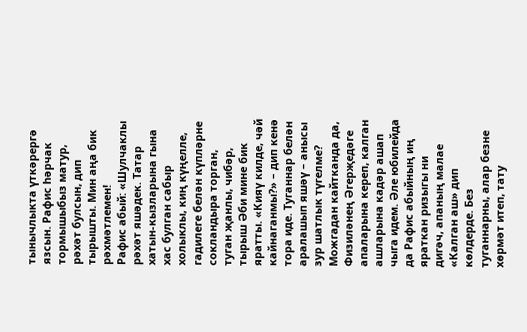тынычлыкта үткәрергә язсын. Рафис һәрчак тормышыбыз матур, рәхәт булсын, дип тырышты. Мин аңа бик рәхмәтлемен!
Рафис абый: «Шулчаклы рәхәт яшәдек. Татар хатын-кызларына гына хас булган сабыр холыклы, киң күңелле, гадилеге белән күпләрне сокландыра торган, туган җанлы, чибәр, тырыш Әби мине бик яратты. «Кияү килде, чәй кайнаганмы?» – дип кенә тора иде. Туганнар белән аралашып яшәү – анысы зур шатлык түгелме? Можгадан кайтканда да, Физиләнең Әгерҗедәге апаларына кереп, калган ашларына кадәр ашап чыга идем. Әле юбилейда да Рафис абыйның иң яраткан ризыгы ни дигәч, апаның малае «Калган аш» дип көлдерде. Без туганнарны, алар безне хөрмәт итеп, тату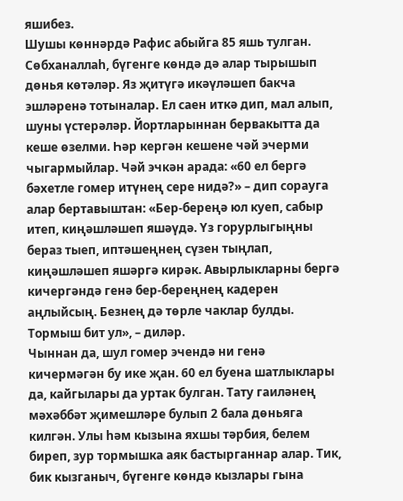яшибез.
Шушы көннәрдә Рафис абыйга 85 яшь тулган. Сөбханаллаһ, бүгенге көндә дә алар тырышып дөнья көтәләр. Яз җитүгә икәүләшеп бакча эшләренә тотыналар. Ел саен иткә дип, мал алып, шуны үстерәләр. Йортларыннан бервакытта да кеше өзелми. Һәр кергән кешене чәй эчерми чыгармыйлар. Чәй эчкән арада: «60 ел бергә бәхетле гомер итүнең сере нидә?» – дип сорауга алар бертавыштан: «Бер-береңә юл куеп, сабыр итеп, киңәшләшеп яшәүдә. Үз горурлыгыңны бераз тыеп, иптәшеңнең сүзен тыңлап, киңәшләшеп яшәргә кирәк. Авырлыкларны бергә кичергәндә генә бер-береңнең кадерен аңлыйсың. Безнең дә төрле чаклар булды. Тормыш бит ул», – диләр.
Чыннан да, шул гомер эчендә ни генә кичермәгән бу ике җан. 60 ел буена шатлыклары да, кайгылары да уртак булган. Тату гаиләнең мәхәббәт җимешләре булып 2 бала дөньяга килгән. Улы һәм кызына яхшы тәрбия, белем биреп, зур тормышка аяк бастырганнар алар. Тик, бик кызганыч, бүгенге көндә кызлары гына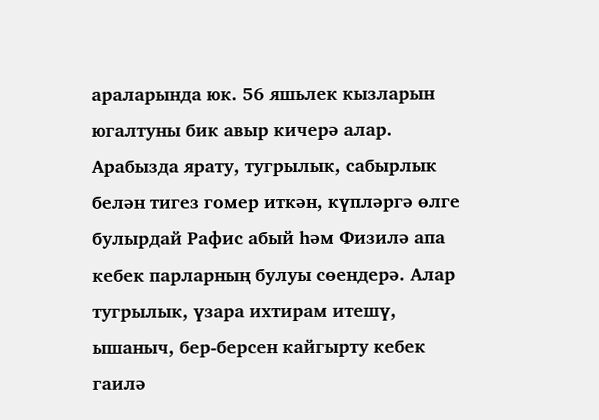араларында юк. 56 яшьлек кызларын югалтуны бик авыр кичерә алар.
Арабызда ярату, тугрылык, сабырлык белән тигез гомер иткән, күпләргә өлге булырдай Рафис абый һәм Физилә апа кебек парларның булуы сөендерә. Алар тугрылык, үзара ихтирам итешү, ышаныч, бер-берсен кайгырту кебек гаилә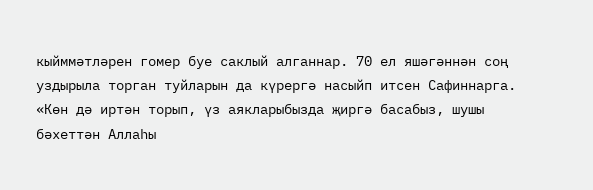кыйммәтләрен гомер буе саклый алганнар. 70 ел яшәгәннән соң уздырыла торган туйларын да күрергә насыйп итсен Сафиннарга. «Көн дә иртән торып, үз аякларыбызда җиргә басабыз, шушы бәхеттән Аллаһы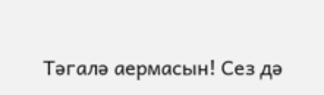Тәгалә аермасын! Сез дә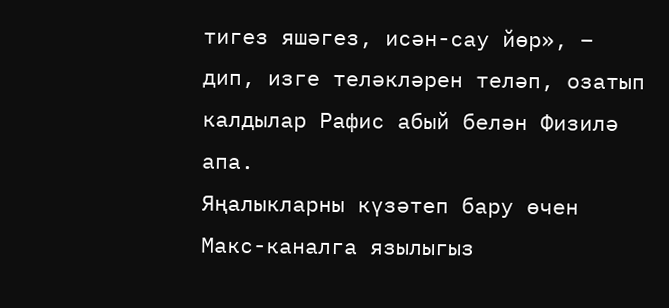тигез яшәгез, исән-сау йөр», – дип, изге теләкләрен теләп, озатып калдылар Рафис абый белән Физилә апа.
Яңалыкларны күзәтеп бару өчен Макс-каналга язылыгыз